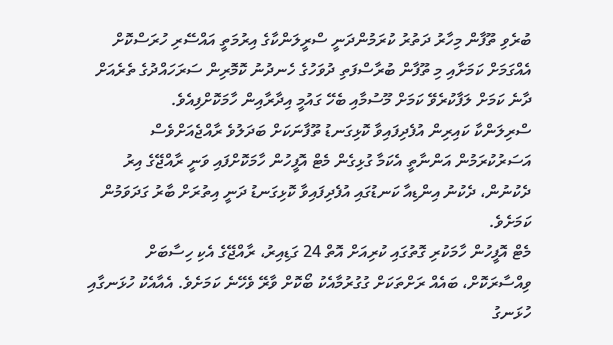ބުރެވި ތޫފާން މިހާރު ދަތުރު ކުރަމުންދަނީ ސްރީލަންކާގެ އިރުމަތީ އައްސޭރި ހުރަސްކޮށް އެއްގަމަށް ކަމަށާއި މި ތޫފާން ބުރާސްފަތި ދުވަހުގެ ހެނދުނު ކޮމޮރިން ސަރަހައްދުގެ ތެރެއަށް ދާނެ ކަމަށް ލަފާކުރެވޭ ކަމަށް މޫސުމާއި ބެހޭ ގައުމީ އިދާރާއިން ހާމަކޮށްފިއެވެ.
ސްރިލަންކާ ކައިރިން އުފެދިފައިވާ ކޮޅިގަނޑު ތޫފާނަކަށް ބަދަލުވެ ރާއްޖެއަށްވެސް އަސަރުކުރަމުން އަންނާތީ އެކަމާ ގުޅިގެން މެޓް އޮފީހުން ހާމަކޮށްފައި ވަނީ ރާއްޖޭގެ އިރު ދެކުނުން، ދެކުނު އިންޑިއާ ކަނޑުގައި އުފެދިފައިވާ ކޮޅިގަނޑު ދަނީ އިތުރަށް ބާރު ގަދަވަމުން ކަމަށެވެ.
މެޓް އޮފީހުން ހާމަކުރި ގޮތުގައި ކުރިއަށް އޮތް 24 ގަޑިއިރު، ރާއްޖޭގެ އެކި ހިސާބަށް ވިއްސާރަކޮށް، ބައެއް ރަށްތަކަށް ގުގުރުމާއެކު ބޯކޮށް ވާރޭ ވެހޭނެ ކަމަށެވެ. އެއާއެކު ހުޅަނގާއި ހުޅަނގު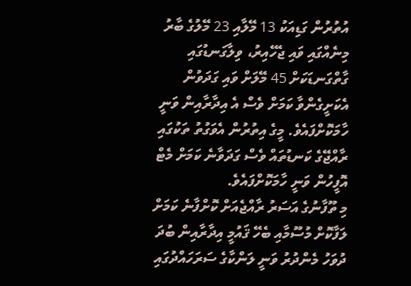އުތުރުން ގަޑިއަކު 13 މޭލާއި 23 މޭލުގެ ބާރު މިނެއްގައި ވައި ޖެހޭއިރު، ވިލާގަނޑުގައި ގާތްގަނޑަކަށް 45 މޭލަށް ވައި ގަދަވުން އެކަށީގެންވާ ކަމަށް ވެސް އެ އިދާރާއިން ވަނީ ހާމަކޮށްފައެވެ. މީގެ އިތުރުން އެވަގުތު ތަކުގައި ރާއްޖޭގެ ކަނޑުތައް ވެސް ގަދަވާނެ ކަމަށް މެޓް އޮފީހުން ވަނީ ހާމަކޮށްފައެވެ.
މި ތޫފާނުގެ އަސަރު ރާއްޖެއަށް ކޮށްފާނެ ކަމަށް ލަފާކޮށް މުސޫމާއި ބެހޭ ޤައުމީ އިދާރާއިން ބުދަ ދުވަހު މެންދުރު ވަނީ ލަންކާގެ ސަރަހައްދުގައި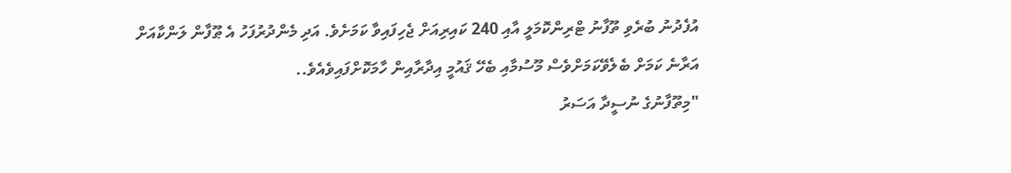އުފެދުނު ބުރެވި ތޫފާނު ޓްރިންކޮމަލީ އާއި 240 ކައިރިއަށް ޖެހިފައިވާ ކަމަށެވެ. އަދި މެންދުރުފަހު އެ ޠޫފާން ލަންކާއަށް އަރާނެ ކަމަށް ބެލެވޭކަމަށްވެސް މޫސުމާއި ބެހޭ ޤައުމީ އިދާރާއިން ހާމަކޮށްފައިވެއެވެ..
"މިތޫފާނުގެ ނުސީދާ އަސަރު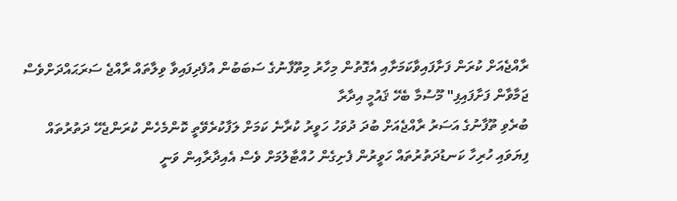ރާއްޖެއަށް ކުރަން ފަށާފައިވާކަމަށާއި އެގޮތުން މިހާރު މިތޫފާނުގެ ސަބަބުން އުފެދިފައިވާ ވިލާތައް ރާއްޖެ ސަރަޙައްދަށްވެސް ޖަމާވާން ފަށާފައިފި" މޫސުމާ ބެހޭ ޤައުމީ އިދާރާ
ބުރެވި ތޫފާނުގެ އަސަރު ރާއްޖެއަށް ބުދަ ދުވަހު ހަވީރު ކުރާނެ ކަމަށް ލަފާކުރެވޭތީ ކޮންމެހެން ކުރަންޖެހޭ ދަތުރުތައް ފިޔަވައި ހުރިހާ ކަނޑުދަތުރުތައް ހަވީރުން ފެށިގެން ހުއްޓާލުމަށް ވެސް އެއިދާރާއިން ވަނީ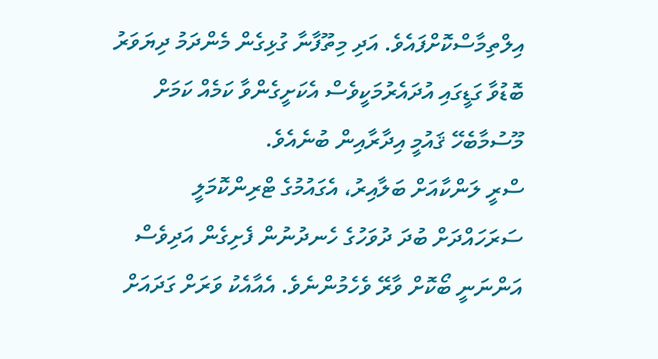އިލްތިމާސްކޮށްފައެވެ. އަދި މިތޫފާނާ ގުޅިގެން މެންދަމު ދިޔަވަރު ބޮޑުވާ ގަޑީގައި އުދައެރުމަކީވެސް އެކަށީގެންވާ ކަމެއް ކަމަށް މޫސުމާބެހޭ ޤައުމީ އިދާރާއިން ބުނެއެވެ.
ސްރީ ލަންކާއަށް ބަލާއިރު، އެގައުމުގެ ޓްރިންކޮމަލީ ސަރަހައްދަށް ބުދަ ދުވަހުގެ ހެނދުނުން ފެށިގެން އަދިވެސް އަންނަނީ ބޯކޮށް ވާރޭ ވެހެމުންނެވެ. އެއާއެކު ވަރަށް ގަދައަށް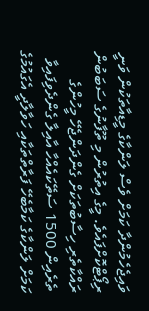ވައިޖެހެމުންދާ ކަމަށް ވެސް ލަންކާގެ މީޑިއާތަކުން ވަނީ ރިޕޯޓްކޮށްފައެވެ. މީގެ އިތުރުން މި ތޫފާނުގެ ސަބަބުން ރައްކާތެރި ހިސާބުތަކަށް ގެންދަންޖެހޭ މީހުންގެ ތެރެއިން 1500 ސަތޭކައެއްހާ އާއިލާ ގެންދެވިފައިވާ ކަމަށް ލަންކާގެ ކަމާބެހޭ ފަރާތްތަކާއި ހަވާލާދީ އެގައުމުގެ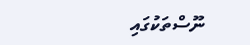ނޫސްތަކުގައި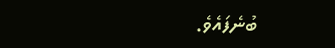ބުނެފައެވެ.